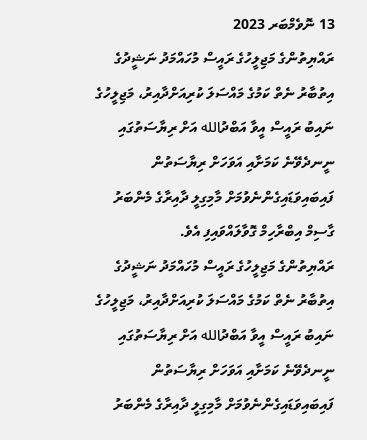13 ނޮވެމްބަރ 2023
ރައްޔިތުންގެ މަޖިލީހުގެ ރައީސް މުހައްމަދު ނަޝީދުގެ އިތުބާރު ނެތް ކަމުގެ މައްސަލަ ކުރިއަށްދާއިރު، މަޖިލީހުގެ ނައިބު ރައީސް އީވާ އަބްދުالله އަށް ރިޔާސަތުގައި ނީނދެވޭނެ ކަމަށާއި އަވަހަށް ރިޔާސަތުން ފައިބައިވަޑައިގެންނެވުމަށް މާމިގިލީ ދާއިރާގެ މެންބަރު ގާސިމް އިބްރާހިމް ގޮވާލައްވައިފި އެވެ.
ރައްޔިތުންގެ މަޖިލީހުގެ ރައީސް މުހައްމަދު ނަޝީދުގެ އިތުބާރު ނެތް ކަމުގެ މައްސަލަ ކުރިއަށްދާއިރު، މަޖިލީހުގެ ނައިބު ރައީސް އީވާ އަބްދުالله އަށް ރިޔާސަތުގައި ނީނދެވޭނެ ކަމަށާއި އަވަހަށް ރިޔާސަތުން ފައިބައިވަޑައިގެންނެވުމަށް މާމިގިލީ ދާއިރާގެ މެންބަރު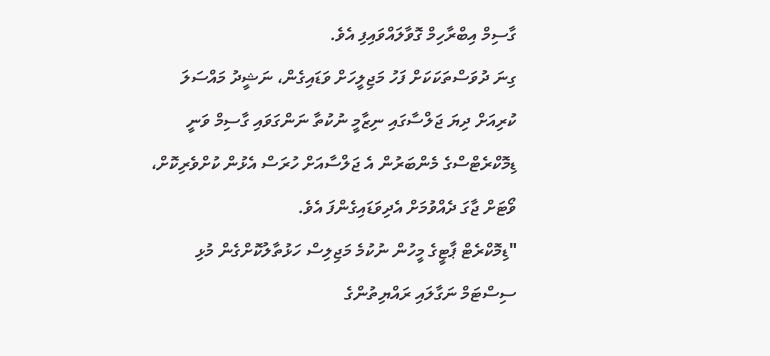ގާސިމް އިބްރާހިމް ގޮވާލައްވައިފި އެވެ.
ގިނަ ދުވަސްތަކަކަށް ފަހު މަޖިލީހަށް ވަޑައިގެން، ނަޝީދު މައްސަލަ ކުރިއަށް ދިޔަ ޖަލްސާގައި ނިޒާމީ ނުކުތާ ނަންގަވައި ގާސިމް ވަނީ ޑިމޮކްރެޓްސްގެ މެންބަރުން އެ ޖަލްސާއަށް ހުރަސް އެޅުން ކުށްވެރިކޮށް، ވޯޓަށް ޖާގަ ދެއްވުމަށް އެދިވަޑައިގެންފަ އެވެ.
"ޑިމޮކްރެޓް ޕާޓީގެ މީހުން ނުކުމެ މަޖިލިސް ހަޅުތާލުކޮށްގެން މުޅި ސިސްޓަމް ނަގާލައި ރައްޔިތުންގެ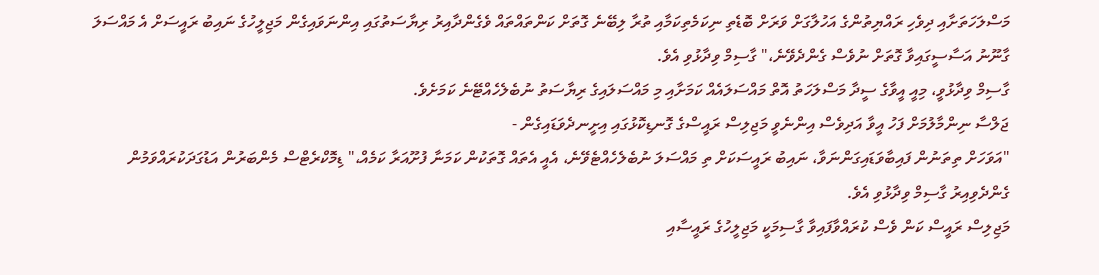މަސްލަހަތަށާއި ދިވެހި ރައްޔިތުންގެ އަހުލާގަށް ވަރަށް ބޮޑެތި ނިކަމެތިކަމާއި ތުރާ ލިބޭނެ ގޮތަށް ކަންތައްތައް ވެގެންދާއިރު ރިޔާސަތުގައި އިންނަވައިގެން މަޖިލީހުގެ ނައިބު ރައީސަށް އެ މައްސަލަ ގާނޫނު އަސާސީގައިވާ ގޮތަށް ނުވެސް ގެންދެވޭނެ،" ގާސިމް ވިދާޅުވި އެވެ.
ގާސިމް ވިދާޅުވީ، މިއީ އީވާގެ ސީދާ މަސްލަހަތު އޮތް މައްސަލައެއް ކަމަށާއި މި މައްސަލައިގެ ރިޔާސަތު ނުބެލެހެއްޓޭނެ ކަމަށެވެ.
ޖަލްސާ ނިންމާލުމަށް ފަހު އީވާ އަދިވެސް އިންނެވީ މަޖިލިސް ރައީސްގެ ގޮނޑިކޮޅުގައި އިށީނދެވަޑައިގެން -
"އަވަހަށް ތިތަނުން ފައިބާވަޑައިގަންނަވާ، ނައިބު ރައީސަކަށް ތި މައްސަލަ ނުބެލެހެއްޓެވޭނެ، އެއީ އެތައް ގޮތަކުން ކަމަނާ ފުށޫއަރާ ކަމެއް،" ޑިމޮކްރެޓްސް މެންބަރުން އަޑުގަދަކުރައްވަމުން ގެންދެވިއިރު ގާސިމް ވިދާޅުވި އެވެ.
މަޖިލިސް ރައީސް ކަން ވެސް ކުރައްވާފައިވާ ގާސިމަކީ މަޖިލީހުގެ ރައީސާއި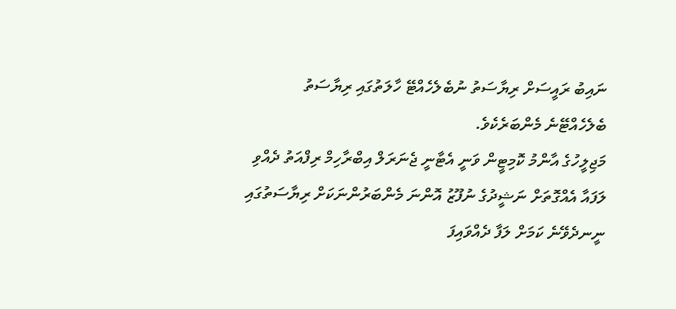ނައިބު ރައީސަށް ރިޔާސަތު ނުބެލެހެއްޓޭ ހާލަތުގައި ރިޔާސަތު ބެލެހެއްޓޭނެ މެންބަރެކެވެ.
މަޖިލީހުގެ އާންމު ކޮމިޓީން ވަނީ އެޓާނީ ޖެނަރަލް އިބްރާހިމް ރިފްއަތު ދެއްވި ލަފައާ އެއްގޮތަށް ނަޝީދުގެ ނުފޫޒު އޮންނަ މެންބަރުންނަކަށް ރިޔާސަތުގައި ނީނދެވޭނެ ކަމަށް ލަފާ ދެއްވައިފަ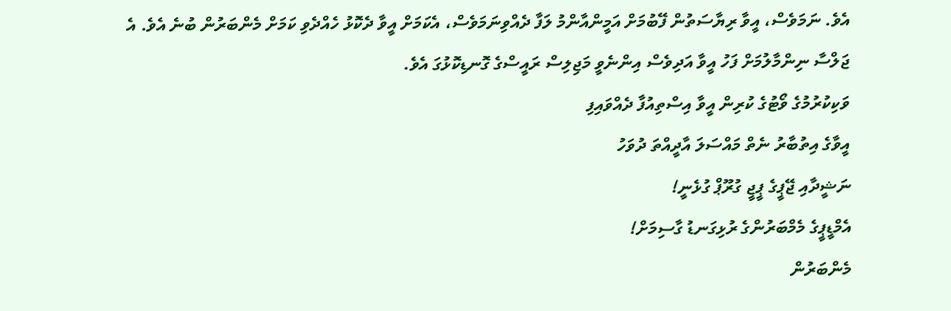އެވެ. ނަމަވެސް، އީވާ ރިޔާސަތުން ފޭބުމަށް އަމީންއާންމު ލަފާ ދެއްވިނަމަވެސް، އެކަމަށް އީވާ ދެކޮޅު ހެއްދެވި ކަމަށް މެންބަރުން ބުނެ އެވެ. އެ ޖަލްސާ ނިންމާލުމަށް ފަހު އީވާ އަދިވެސް އިންނެވީ މަޖިލިސް ރައީސްގެ ގޮނޑިކޮޅުގަ އެވެ.
ވަކިކުރުމުގެ ވޯޓުގެ ކުރިން އީވާ އިސްތިއުފާ ދެއްވައިފި
އީވާގެ އިތުބާރު ނެތް މައްސަލަ އާދީއްތަ ދުވަހު
ނަޝީދާއި ޖޭޕީގެ ޕީޖީ ގުރޫޕް ގުޅެނީ!
އެމްޑީޕީގެ މެމްބަރުންގެ ރުޅިގަނޑު ގާސިމަށް!
މެންބަރުން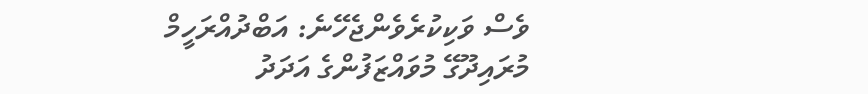ވެސް ވަކިކުރެވެންޖެހޭނެ: އަބްދުއްރަހީމް
މުރައިދޫގޭ މުވައްޒަފުންގެ އަދަދު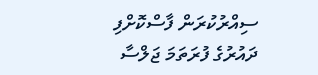ސިއްރުކުރަން ފާސްކޮށްފި
ދައުރުގެ ފުރަތަމަ ޖަލްސާ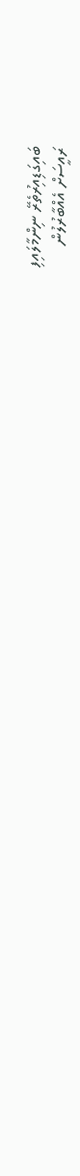ބައިގަޑިއިރުތެރޭ ނިންމާލައިފި
ރައީސަށް އެއްބާރުލުން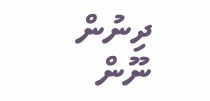ދިނުން ނޫން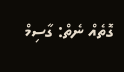ގޮތެއް ނެތް: ގާސިމް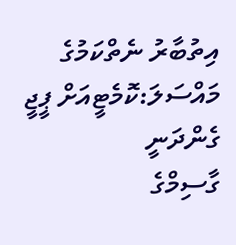އިތުބާރު ނެތްކަމުގެ މައްސަލަ:ކޮމެޓީއަށް ޕީޖީ ގެންދަނީ
ގާސިމްގެ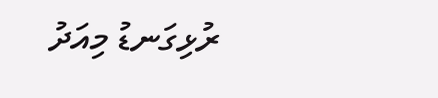ރުޅިގަނޑު މިއަދު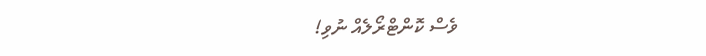ވެސް ކޮންޓްރޯލެއް ނުވި!